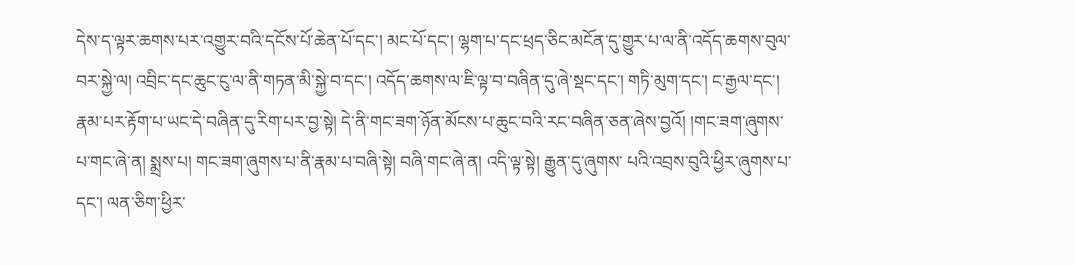དེས་ད་ལྟར་ཆགས་པར་འགྱུར་བའི་དངོས་པོ་ཆེན་པོ་དང་། མང་པོ་དང་། ལྷག་པ་དང་ཕྲད་ཅིང་མངོན་དུ་གྱུར་པ་ལ་ནི་འདོད་ཆགས་བུལ་བར་སྐྱེ་ལ། འབྲིང་དང་ཆུང་ངུ་ལ་ནི་གཏན་མི་སྐྱེ་བ་དང་། འདོད་ཆགས་ལ་ཇི་ལྟ་བ་བཞིན་དུ་ཞེ་སྡང་དང་། གཏི་མུག་དང་། ང་རྒྱལ་དང་། རྣམ་པར་རྟོག་པ་ཡང་དེ་བཞིན་དུ་རིག་པར་བྱ་སྟེ། དེ་ནི་གང་ཟག་ཉོན་མོངས་པ་ཆུང་བའི་རང་བཞིན་ཅན་ཞེས་བྱའོ། །གང་ཟག་ཞུགས་པ་གང་ཞེ་ན། སྨྲས་པ། གང་ཟག་ཞུགས་པ་ནི་རྣམ་པ་བཞི་སྟེ། བཞི་གང་ཞེ་ན། འདི་ལྟ་སྟེ། རྒྱུན་དུ་ཞུགས་ པའི་འབྲས་བུའི་ཕྱིར་ཞུགས་པ་དང་། ལན་ཅིག་ཕྱིར་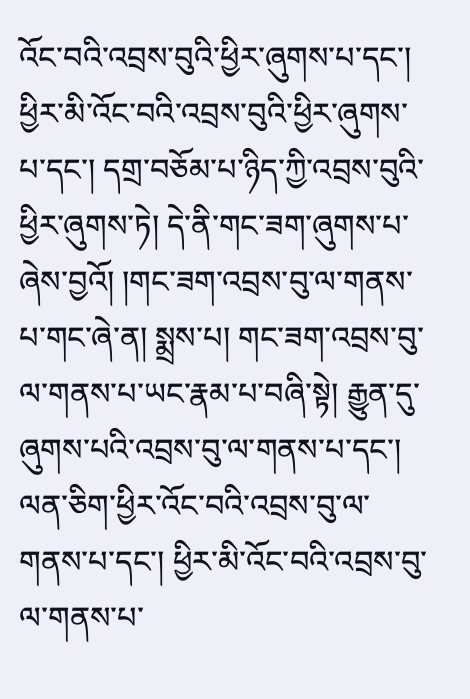འོང་བའི་འབྲས་བུའི་ཕྱིར་ཞུགས་པ་དང་། ཕྱིར་མི་འོང་བའི་འབྲས་བུའི་ཕྱིར་ཞུགས་པ་དང་། དགྲ་བཅོམ་པ་ཉིད་ཀྱི་འབྲས་བུའི་ཕྱིར་ཞུགས་ཏེ། དེ་ནི་གང་ཟག་ཞུགས་པ་ཞེས་བྱའོ། །གང་ཟག་འབྲས་བུ་ལ་གནས་པ་གང་ཞེ་ན། སྨྲས་པ། གང་ཟག་འབྲས་བུ་ལ་གནས་པ་ཡང་རྣམ་པ་བཞི་སྟེ། རྒྱུན་དུ་ཞུགས་པའི་འབྲས་བུ་ལ་གནས་པ་དང་། ལན་ཅིག་ཕྱིར་འོང་བའི་འབྲས་བུ་ལ་གནས་པ་དང་། ཕྱིར་མི་འོང་བའི་འབྲས་བུ་ལ་གནས་པ་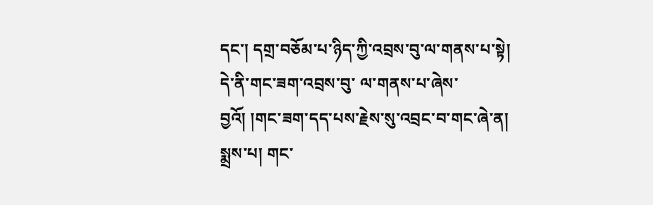དང་། དགྲ་བཅོམ་པ་ཉིད་ཀྱི་འབྲས་བུ་ལ་གནས་པ་སྟེ། དེ་ནི་གང་ཟག་འབྲས་བུ་ ལ་གནས་པ་ཞེས་བྱའོ། །གང་ཟག་དད་པས་རྗེས་སུ་འབྲང་བ་གང་ཞེ་ན། སྨྲས་པ། གང་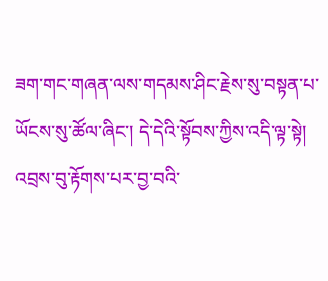ཟག་གང་གཞན་ལས་གདམས་ཤིང་རྗེས་སུ་བསྟན་པ་ཡོངས་སུ་ཚོལ་ཞིང་། དེ་དེའི་སྟོབས་ཀྱིས་འདི་ལྟ་སྟེ། འབྲས་བུ་རྟོགས་པར་བྱ་བའི་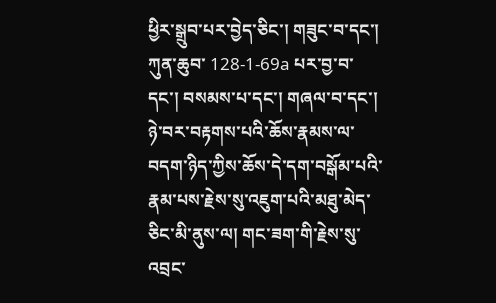ཕྱིར་སྒྲུབ་པར་བྱེད་ཅིང་། གཟུང་བ་དང་། ཀུན་ཆུབ་ 128-1-69a པར་བྱ་བ་དང་། བསམས་པ་དང་། གཞལ་བ་དང་། ཉེ་བར་བརྟགས་པའི་ཆོས་རྣམས་ལ་བདག་ཉིད་ཀྱིས་ཆོས་དེ་དག་བསྒོམ་པའི་རྣམ་པས་རྗེས་སུ་འཇུག་པའི་མཐུ་མེད་ཅིང་མི་ནུས་ལ། གང་ཟག་གི་རྗེས་སུ་འབྲང་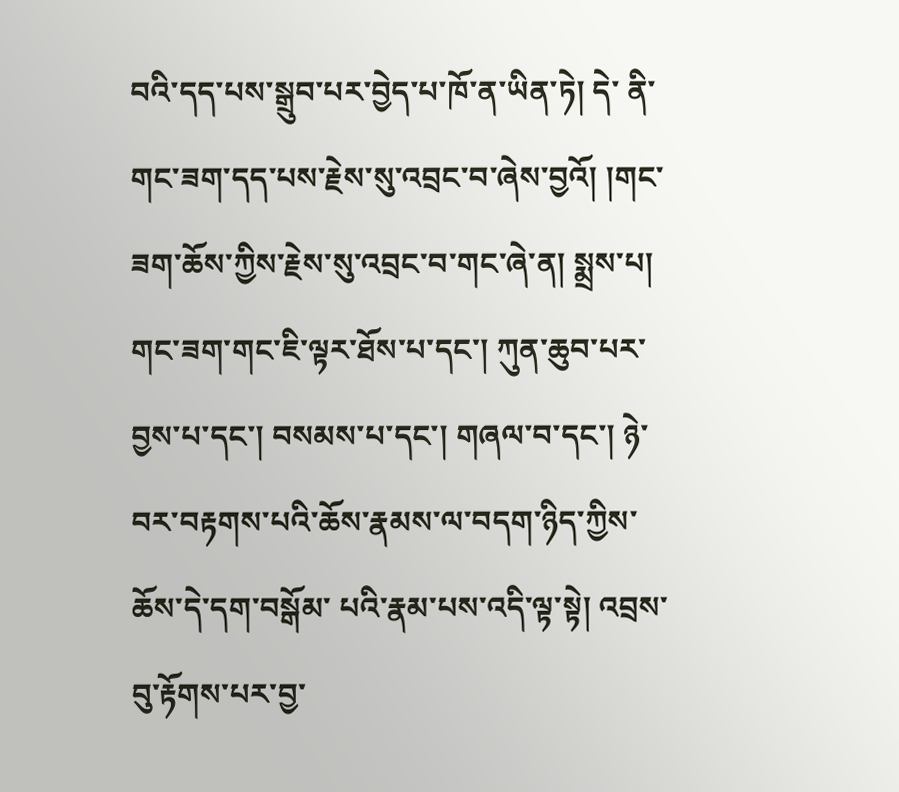བའི་དད་པས་སྒྲུབ་པར་བྱེད་པ་ཁོ་ན་ཡིན་ཏེ། དེ་ ནི་གང་ཟག་དད་པས་རྗེས་སུ་འབྲང་བ་ཞེས་བྱའོ། །གང་ཟག་ཆོས་ཀྱིས་རྗེས་སུ་འབྲང་བ་གང་ཞེ་ན། སྨྲས་པ། གང་ཟག་གང་ཇི་ལྟར་ཐོས་པ་དང་། ཀུན་ཆུབ་པར་བྱས་པ་དང་། བསམས་པ་དང་། གཞལ་བ་དང་། ཉེ་བར་བརྟགས་པའི་ཆོས་རྣམས་ལ་བདག་ཉིད་ཀྱིས་ཆོས་དེ་དག་བསྒོམ་ པའི་རྣམ་པས་འདི་ལྟ་སྟེ། འབྲས་བུ་རྟོགས་པར་བྱ་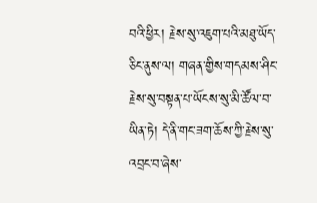བའི་ཕྱིར། རྗེས་སུ་འཇུག་པའི་མཐུ་ཡོད་ཅིང་ནུས་ལ། གཞན་གྱིས་གདམས་ཤིང་རྗེས་སུ་བསྟན་པ་ཡོངས་སུ་མི་ཚོལ་བ་ཡིན་ཏེ། དེ་ནི་གང་ཟག་ཆོས་ཀྱི་རྗེས་སུ་འབྲང་བ་ཞེས་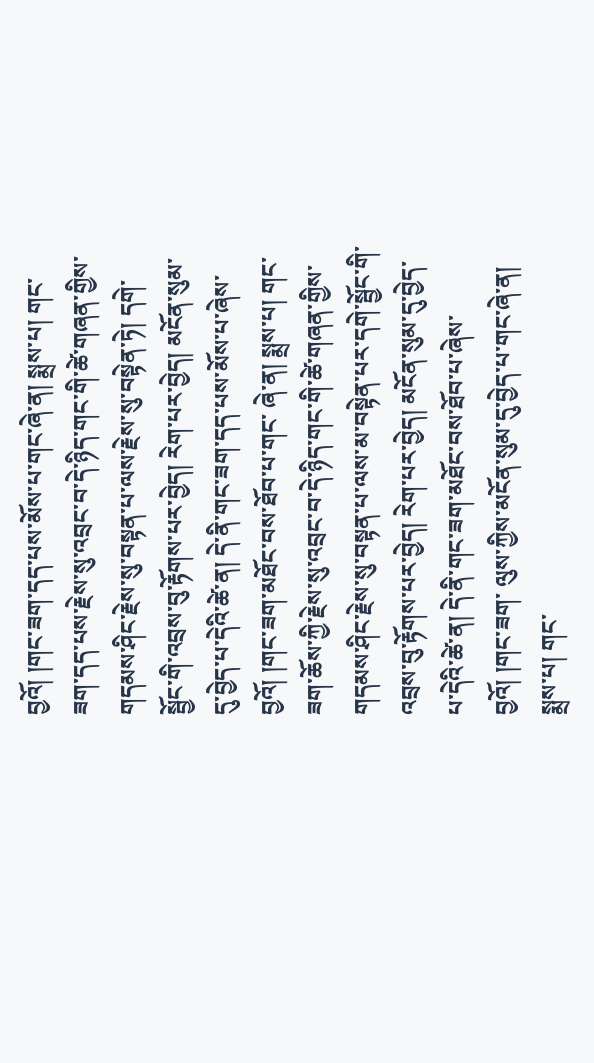བྱའོ། །གང་ཟག་དད་པས་མོས་པ་གང་ཞེ་ན། སྨྲས་པ། གང་ཟག་དད་པས་རྗེས་སུ་འབྲང་བ་དེ་ཉིད་གང་གི་ཚེ་གཞན་གྱིས་གདམས་ཤིང་རྗེས་སུ་བསྟན་པ་ལས་རྗེས་སུ་བསྟེན་ཏེ། དགེ་སྦྱོང་གི་འབྲས་བུ་རྟོགས་པར་བྱེད། རེག་པར་བྱེད། མངོན་སུམ་དུ་བྱེད་པ་དེའི་ཚེ་ན། དེ་ནི་གང་ཟག་དད་པས་མོས་པ་ཞེས་བྱའོ། །གང་ཟག་མཐོང་བས་ཐོབ་པ་གང་ ཞེ་ན། སྨྲས་པ། གང་ཟག་ཆོས་ཀྱི་རྗེས་སུ་འབྲང་བ་དེ་ཉིད་གང་གི་ཚེ་གཞན་གྱིས་གདམས་ཤིང་རྗེས་སུ་བསྟན་པ་ལས་མ་བསྟེན་པར་དགེ་སྦྱོང་གི་འབྲས་བུ་རྟོགས་པར་བྱེད། རེག་པར་བྱེད། མངོན་སུམ་དུ་བྱེད་པ་དེའི་ཚེ་ན། དེ་ནི་གང་ཟག་མཐོང་བས་ཐོབ་པ་ཞེས་བྱའོ། །གང་ཟག་ ལུས་ཀྱིས་མངོན་སུམ་དུ་བྱེད་པ་གང་ཞེ་ན། སྨྲས་པ། གང་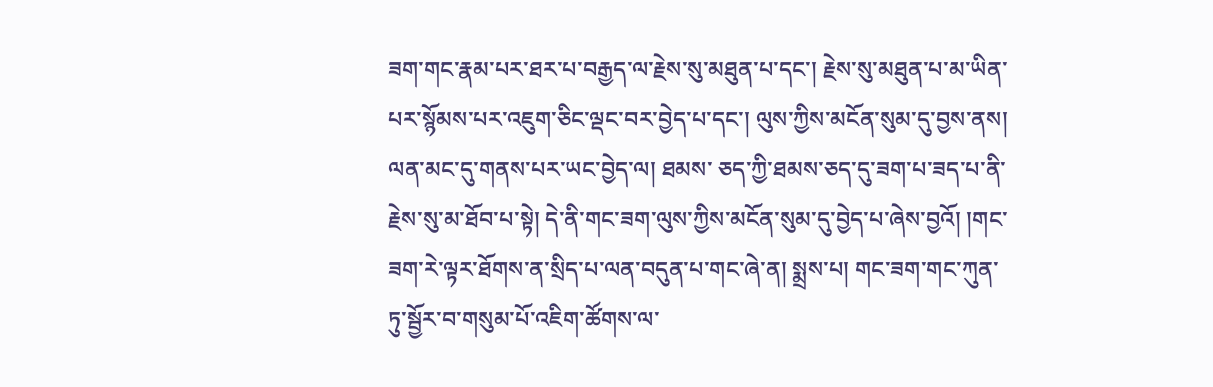ཟག་གང་རྣམ་པར་ཐར་པ་བརྒྱད་ལ་རྗེས་སུ་མཐུན་པ་དང་། རྗེས་སུ་མཐུན་པ་མ་ཡིན་པར་སྙོམས་པར་འཇུག་ཅིང་ལྡང་བར་བྱེད་པ་དང་། ལུས་ཀྱིས་མངོན་སུམ་དུ་བྱས་ནས། ལན་མང་དུ་གནས་པར་ཡང་བྱེད་ལ། ཐམས་ ཅད་ཀྱི་ཐམས་ཅད་དུ་ཟག་པ་ཟད་པ་ནི་རྗེས་སུ་མ་ཐོབ་པ་སྟེ། དེ་ནི་གང་ཟག་ལུས་ཀྱིས་མངོན་སུམ་དུ་བྱེད་པ་ཞེས་བྱའོ། །གང་ཟག་རེ་ལྟར་ཐོགས་ན་སྲིད་པ་ལན་བདུན་པ་གང་ཞེ་ན། སྨྲས་པ། གང་ཟག་གང་ཀུན་ཏུ་སྦྱོར་བ་གསུམ་པོ་འཇིག་ཚོགས་ལ་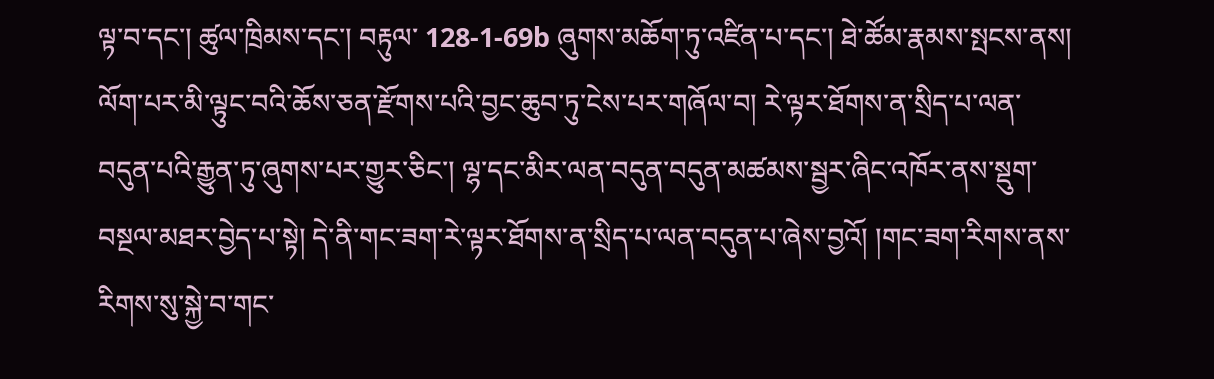ལྟ་བ་དང་། ཚུལ་ཁྲིམས་དང་། བརྟུལ་ 128-1-69b ཞུགས་མཆོག་ཏུ་འཛིན་པ་དང་། ཐེ་ཚོམ་རྣམས་སྤངས་ནས། ལོག་པར་མི་ལྟུང་བའི་ཆོས་ཅན་རྫོགས་པའི་བྱང་ཆུབ་ཏུ་ངེས་པར་གཞོལ་བ། རེ་ལྟར་ཐོགས་ན་སྲིད་པ་ལན་བདུན་པའི་རྒྱུན་ཏུ་ཞུགས་པར་གྱུར་ཅིང་། ལྷ་དང་མིར་ལན་བདུན་བདུན་མཚམས་སྦྱར་ཞིང་འཁོར་ནས་སྡུག་ བསྔལ་མཐར་བྱེད་པ་སྟེ། དེ་ནི་གང་ཟག་རེ་ལྟར་ཐོགས་ན་སྲིད་པ་ལན་བདུན་པ་ཞེས་བྱའོ། །གང་ཟག་རིགས་ནས་རིགས་སུ་སྐྱེ་བ་གང་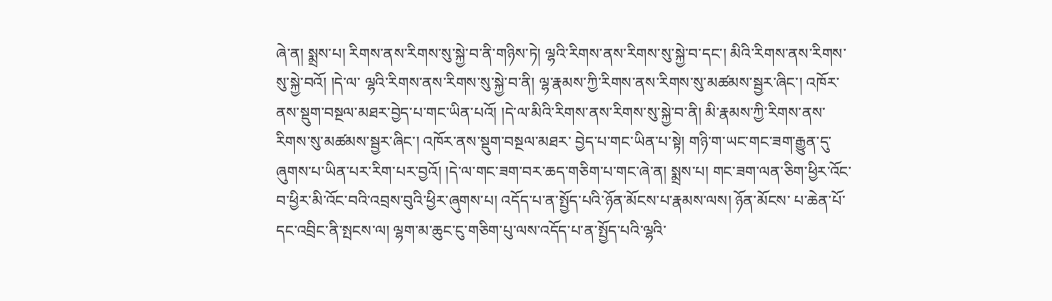ཞེ་ན། སྨྲས་པ། རིགས་ནས་རིགས་སུ་སྐྱེ་བ་ནི་གཉིས་ཏེ། ལྷའི་རིགས་ནས་རིགས་སུ་སྐྱེ་བ་དང་། མིའི་རིགས་ནས་རིགས་སུ་སྐྱེ་བའོ། །དེ་ལ་ ལྷའི་རིགས་ནས་རིགས་སུ་སྐྱེ་བ་ནི། ལྷ་རྣམས་ཀྱི་རིགས་ནས་རིགས་སུ་མཚམས་སྦྱར་ཞིང་། འཁོར་ནས་སྡུག་བསྔལ་མཐར་བྱེད་པ་གང་ཡིན་པའོ། །དེ་ལ་མིའི་རིགས་ནས་རིགས་སུ་སྐྱེ་བ་ནི། མི་རྣམས་ཀྱི་རིགས་ནས་རིགས་སུ་མཚམས་སྦྱར་ཞིང་། འཁོར་ནས་སྡུག་བསྔལ་མཐར་ བྱེད་པ་གང་ཡིན་པ་སྟེ། གཉི་ག་ཡང་གང་ཟག་རྒྱུན་དུ་ཞུགས་པ་ཡིན་པར་རིག་པར་བྱའོ། །དེ་ལ་གང་ཟག་བར་ཆད་གཅིག་པ་གང་ཞེ་ན། སྨྲས་པ། གང་ཟག་ལན་ཅིག་ཕྱིར་འོང་བ་ཕྱིར་མི་འོང་བའི་འབྲས་བུའི་ཕྱིར་ཞུགས་པ། འདོད་པ་ན་སྤྱོད་པའི་ཉོན་མོངས་པ་རྣམས་ལས། ཉོན་མོངས་ པ་ཆེན་པོ་དང་འབྲིང་ནི་སྤངས་ལ། ལྷག་མ་ཆུང་ངུ་གཅིག་པུ་ལས་འདོད་པ་ན་སྤྱོད་པའི་ལྷའི་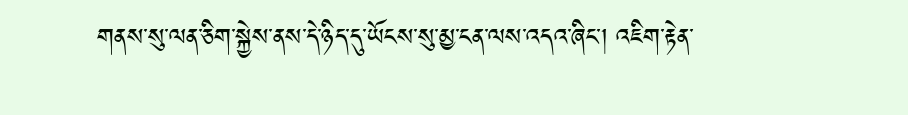གནས་སུ་ལན་ཅིག་སྐྱེས་ནས་དེ་ཉིད་དུ་ཡོངས་སུ་མྱ་ངན་ལས་འདའ་ཞིང་། འཇིག་རྟེན་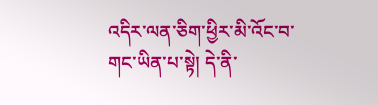འདིར་ལན་ཅིག་ཕྱིར་མི་འོང་བ་གང་ཡིན་པ་སྟེ། དེ་ནི་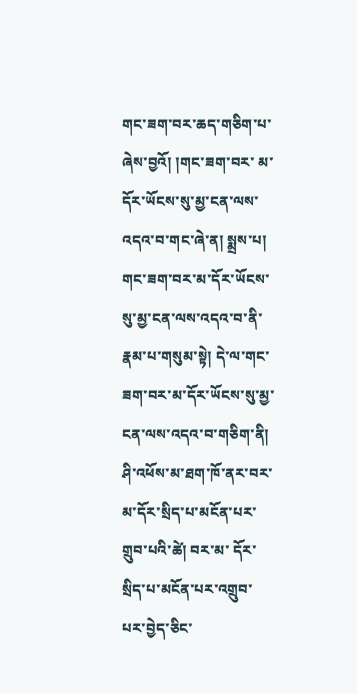གང་ཟག་བར་ཆད་གཅིག་པ་ཞེས་བྱའོ། །གང་ཟག་བར་ མ་དོར་ཡོངས་སུ་མྱ་ངན་ལས་འདའ་བ་གང་ཞེ་ན། སྨྲས་པ། གང་ཟག་བར་མ་དོར་ཡོངས་སུ་མྱ་ངན་ལས་འདའ་བ་ནི་རྣམ་པ་གསུམ་སྟེ། དེ་ལ་གང་ཟག་བར་མ་དོར་ཡོངས་སུ་མྱ་ངན་ལས་འདའ་བ་གཅིག་ནི། ཤི་འཕོས་མ་ཐག་ཁོ་ནར་བར་མ་དོར་སྲིད་པ་མངོན་པར་གྲུབ་པའི་ཚེ། བར་མ་ དོར་སྲིད་པ་མངོན་པར་འགྲུབ་པར་བྱེད་ཅིང་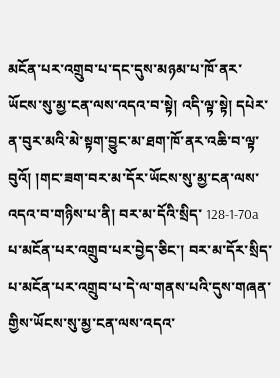མངོན་པར་འགྲུབ་པ་དང་དུས་མཉམ་པ་ཁོ་ནར་ཡོངས་སུ་མྱ་ངན་ལས་འདའ་བ་སྟེ། འདི་ལྟ་སྟེ། དཔེར་ན་བུར་མའི་མེ་སྟག་བྱུང་མ་ཐག་ཁོ་ནར་འཆི་བ་ལྟ་བུའོ། །གང་ཟག་བར་མ་དོར་ཡོངས་སུ་མྱ་ངན་ལས་འདའ་བ་གཉིས་པ་ནི། བར་མ་དོའི་སྲིད་ 128-1-70a པ་མངོན་པར་འགྲུབ་པར་བྱེད་ཅིང་། བར་མ་དོར་སྲིད་པ་མངོན་པར་འགྲུབ་པ་དེ་ལ་གནས་པའི་དུས་གཞན་གྱིས་ཡོངས་སུ་མྱ་ངན་ལས་འདའ་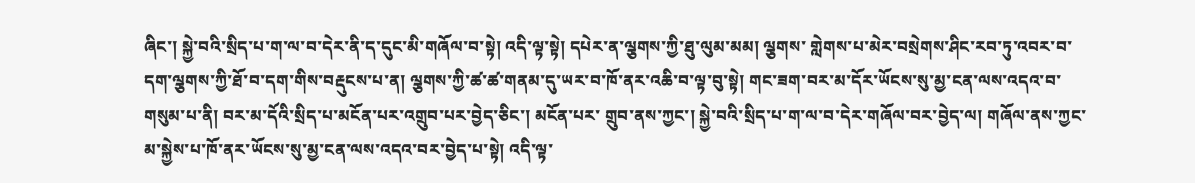ཞིང་། སྐྱེ་བའི་སྲིད་པ་ག་ལ་བ་དེར་ནི་ད་དུང་མི་གཞོལ་བ་སྟེ། འདི་ལྟ་སྟེ། དཔེར་ན་ལྕགས་ཀྱི་ཐུ་ལུམ་མམ། ལྕགས་ གླེགས་པ་མེར་བསྲེགས་ཤིང་རབ་ཏུ་འབར་བ་དག་ལྕགས་ཀྱི་ཐོ་བ་དག་གིས་བརྡུངས་པ་ན། ལྕགས་ཀྱི་ཚ་ཚ་གནམ་དུ་ཡར་བ་ཁོ་ནར་འཆི་བ་ལྟ་བུ་སྟེ། གང་ཟག་བར་མ་དོར་ཡོངས་སུ་མྱ་ངན་ལས་འདའ་བ་གསུམ་པ་ནི། བར་མ་དོའི་སྲིད་པ་མངོན་པར་འགྲུབ་པར་བྱེད་ཅིང་། མངོན་པར་ གྲུབ་ནས་ཀྱང་། སྐྱེ་བའི་སྲིད་པ་ག་ལ་བ་དེར་གཞོལ་བར་བྱེད་ལ། གཞོལ་ནས་ཀྱང་མ་སྐྱེས་པ་ཁོ་ནར་ཡོངས་སུ་མྱ་ངན་ལས་འདའ་བར་བྱེད་པ་སྟེ། འདི་ལྟ་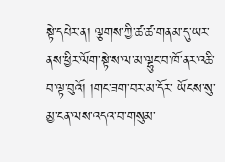སྟེ་དཔེར་ན། ལྕགས་ཀྱི་ཚ་ཚ་གནམ་དུ་ཡར་ནས་ཕྱིར་ལོག་སྟེ་ས་ལ་མ་ལྷུང་བ་ཁོ་ནར་འཆི་བ་ལྟ་བུའོ། །གང་ཟག་བར་མ་དོར་ ཡོངས་སུ་མྱ་ངན་ལས་འདའ་བ་གསུམ་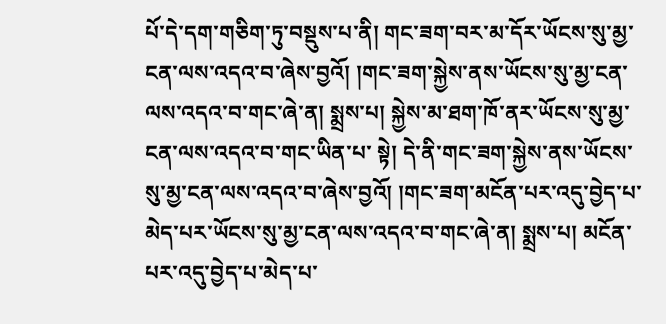པོ་དེ་དག་གཅིག་ཏུ་བསྡུས་པ་ནི། གང་ཟག་བར་མ་དོར་ཡོངས་སུ་མྱ་ངན་ལས་འདའ་བ་ཞེས་བྱའོ། །གང་ཟག་སྐྱེས་ནས་ཡོངས་སུ་མྱ་ངན་ལས་འདའ་བ་གང་ཞེ་ན། སྨྲས་པ། སྐྱེས་མ་ཐག་ཁོ་ནར་ཡོངས་སུ་མྱ་ངན་ལས་འདའ་བ་གང་ཡིན་པ་ སྟེ། དེ་ནི་གང་ཟག་སྐྱེས་ནས་ཡོངས་སུ་མྱ་ངན་ལས་འདའ་བ་ཞེས་བྱའོ། །གང་ཟག་མངོན་པར་འདུ་བྱེད་པ་མེད་པར་ཡོངས་སུ་མྱ་ངན་ལས་འདའ་བ་གང་ཞེ་ན། སྨྲས་པ། མངོན་པར་འདུ་བྱེད་པ་མེད་པ་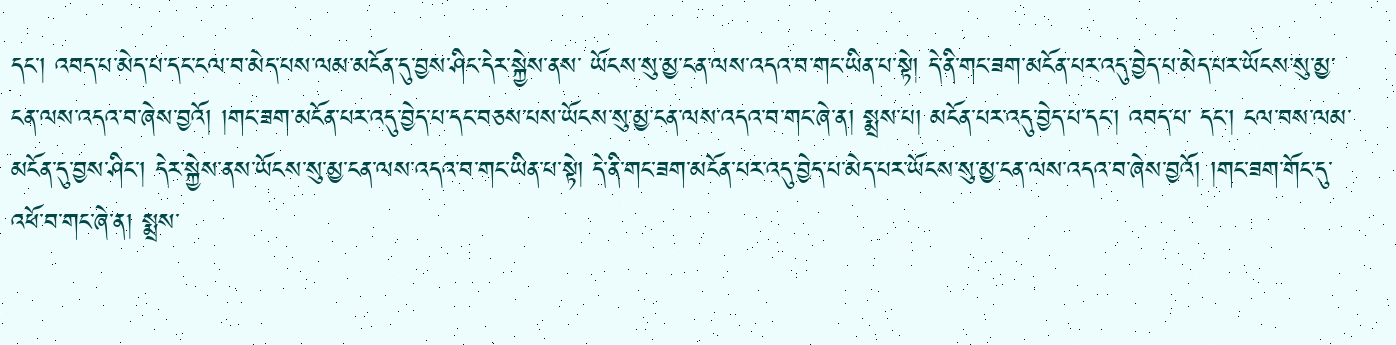དང་། འབད་པ་མེད་པ་དང་ངལ་བ་མེད་པས་ལམ་མངོན་དུ་བྱས་ཤིང་དེར་སྐྱེས་ནས་ ཡོངས་སུ་མྱ་ངན་ལས་འདའ་བ་གང་ཡིན་པ་སྟེ། དེ་ནི་གང་ཟག་མངོན་པར་འདུ་བྱེད་པ་མེད་པར་ཡོངས་སུ་མྱ་ངན་ལས་འདའ་བ་ཞེས་བྱའོ། །གང་ཟག་མངོན་པར་འདུ་བྱེད་པ་དང་བཅས་པས་ཡོངས་སུ་མྱ་ངན་ལས་འདའ་བ་གང་ཞེ་ན། སྨྲས་པ། མངོན་པར་འདུ་བྱེད་པ་དང་། འབད་པ་ དང་། ངལ་བས་ལམ་མངོན་དུ་བྱས་ཤིང་། དེར་སྐྱེས་ནས་ཡོངས་སུ་མྱ་ངན་ལས་འདའ་བ་གང་ཡིན་པ་སྟེ། དེ་ནི་གང་ཟག་མངོན་པར་འདུ་བྱེད་པ་མེད་པར་ཡོངས་སུ་མྱ་ངན་ལས་འདའ་བ་ཞེས་བྱའོ། །གང་ཟག་གོང་དུ་འཕོ་བ་གང་ཞེ་ན། སྨྲས་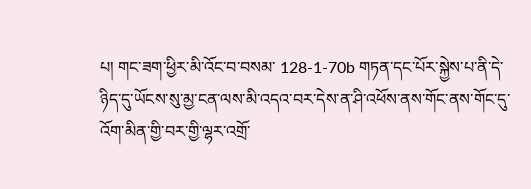པ། གང་ཟག་ཕྱིར་མི་འོང་བ་བསམ་ 128-1-70b གཏན་དང་པོར་སྐྱེས་པ་ནི་དེ་ཉིད་དུ་ཡོངས་སུ་མྱ་ངན་ལས་མི་འདའ་བར་དེས་ན་ཤི་འཕོས་ནས་གོང་ནས་གོང་དུ་འོག་མིན་གྱི་བར་གྱི་ལྷར་འགྲོ་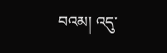བའམ། འདུ་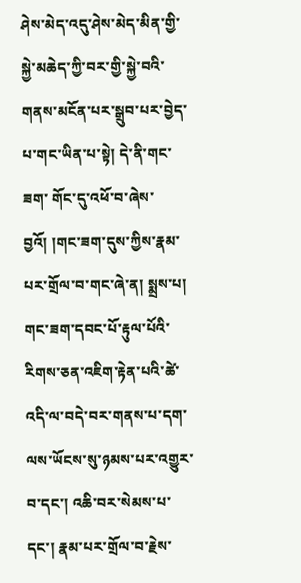ཤེས་མེད་འདུ་ཤེས་མེད་མིན་གྱི་སྐྱེ་མཆེད་ཀྱི་བར་གྱི་སྐྱེ་བའི་གནས་མངོན་པར་སྒྲུབ་པར་བྱེད་པ་གང་ཡིན་པ་སྟེ། དེ་ནི་གང་ཟག་ གོང་དུ་འཕོ་བ་ཞེས་བྱའོ། །གང་ཟག་དུས་ཀྱིས་རྣམ་པར་གྲོལ་བ་གང་ཞེ་ན། སྨྲས་པ། གང་ཟག་དབང་པོ་རྟུལ་པོའི་རིགས་ཅན་འཇིག་རྟེན་པའི་ཚེ་འདི་ལ་བདེ་བར་གནས་པ་དག་ལས་ཡོངས་སུ་ཉམས་པར་འགྱུར་བ་དང་། འཆི་བར་སེམས་པ་དང་། རྣམ་པར་གྲོལ་བ་རྗེས་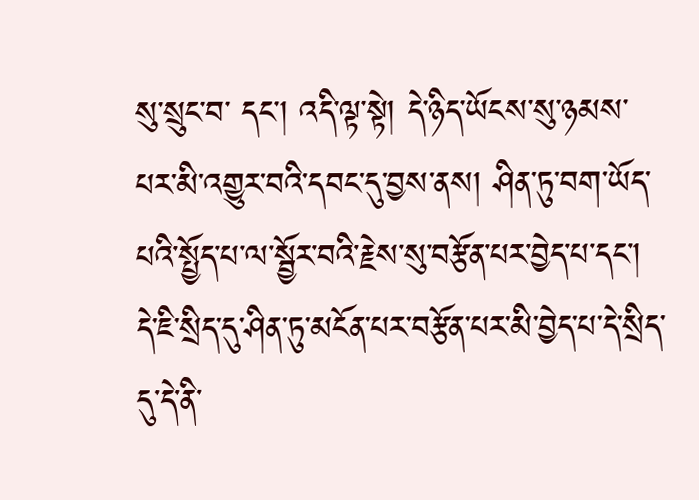སུ་སྲུང་བ་ དང་། འདི་ལྟ་སྟེ། དེ་ཉིད་ཡོངས་སུ་ཉམས་པར་མི་འགྱུར་བའི་དབང་དུ་བྱས་ནས། ཤིན་ཏུ་བག་ཡོད་པའི་སྤྱོད་པ་ལ་སྦྱོར་བའི་རྗེས་སུ་བརྩོན་པར་བྱེད་པ་དང་། དེ་ཇི་སྲིད་དུ་ཤིན་ཏུ་མངོན་པར་བརྩོན་པར་མི་བྱེད་པ་དེ་སྲིད་དུ་དེ་ནི་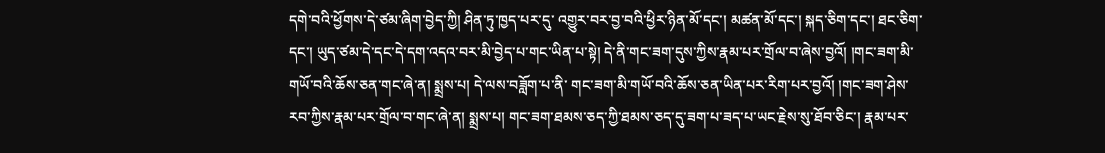དགེ་བའི་ཕྱོགས་དེ་ཙམ་ཞིག་བྱེད་ཀྱི། ཤིན་ཏུ་ཁྱད་པར་དུ་ འགྱུར་བར་བྱ་བའི་ཕྱིར་ཉིན་མོ་དང་། མཚན་མོ་དང་། སྐད་ཅིག་དང་། ཐང་ཅིག་དང་། ཡུད་ཙམ་དེ་དང་དེ་དག་འདའ་བར་མི་བྱེད་པ་གང་ཡིན་པ་སྟེ། དེ་ནི་གང་ཟག་དུས་ཀྱིས་རྣམ་པར་གྲོལ་བ་ཞེས་བྱའོ། །གང་ཟག་མི་གཡོ་བའི་ཆོས་ཅན་གང་ཞེ་ན། སྨྲས་པ། དེ་ལས་བཟློག་པ་ནི་ གང་ཟག་མི་གཡོ་བའི་ཆོས་ཅན་ཡིན་པར་རིག་པར་བྱའོ། །གང་ཟག་ཤེས་རབ་ཀྱིས་རྣམ་པར་གྲོལ་བ་གང་ཞེ་ན། སྨྲས་པ། གང་ཟག་ཐམས་ཅད་ཀྱི་ཐམས་ཅད་དུ་ཟག་པ་ཟད་པ་ཡང་རྗེས་སུ་ཐོབ་ཅིང་། རྣམ་པར་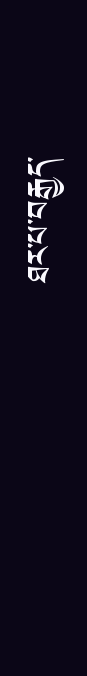ཐར་པ་བརྒྱད་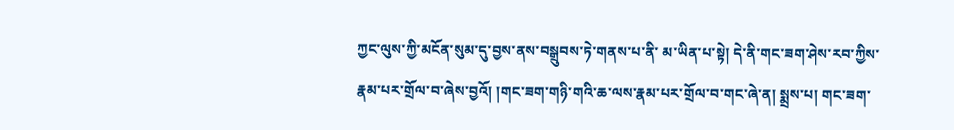ཀྱང་ལུས་ཀྱི་མངོན་སུམ་དུ་བྱས་ནས་བསྒྲུབས་ཏེ་གནས་པ་ནི་ མ་ཡིན་པ་སྟེ། དེ་ནི་གང་ཟག་ཤེས་རབ་ཀྱིས་རྣམ་པར་གྲོལ་བ་ཞེས་བྱའོ། །གང་ཟག་གཉི་གའི་ཆ་ལས་རྣམ་པར་གྲོལ་བ་གང་ཞེ་ན། སྨྲས་པ། གང་ཟག་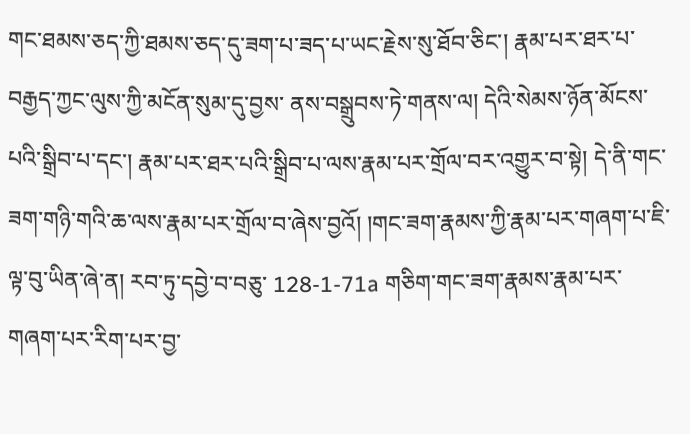གང་ཐམས་ཅད་ཀྱི་ཐམས་ཅད་དུ་ཟག་པ་ཟད་པ་ཡང་རྗེས་སུ་ཐོབ་ཅིང་། རྣམ་པར་ཐར་པ་བརྒྱད་ཀྱང་ལུས་ཀྱི་མངོན་སུམ་དུ་བྱས་ ནས་བསྒྲུབས་ཏེ་གནས་ལ། དེའི་སེམས་ཉོན་མོངས་པའི་སྒྲིབ་པ་དང་། རྣམ་པར་ཐར་པའི་སྒྲིབ་པ་ལས་རྣམ་པར་གྲོལ་བར་འགྱུར་བ་སྟེ། དེ་ནི་གང་ཟག་གཉི་གའི་ཆ་ལས་རྣམ་པར་གྲོལ་བ་ཞེས་བྱའོ། །གང་ཟག་རྣམས་ཀྱི་རྣམ་པར་གཞག་པ་ཇི་ལྟ་བུ་ཡིན་ཞེ་ན། རབ་ཏུ་དབྱེ་བ་བཅུ་ 128-1-71a གཅིག་གང་ཟག་རྣམས་རྣམ་པར་གཞག་པར་རིག་པར་བྱ་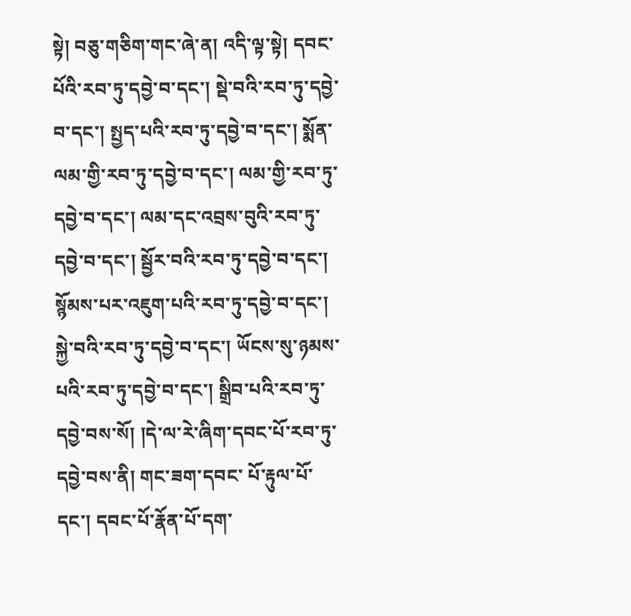སྟེ། བཅུ་གཅིག་གང་ཞེ་ན། འདི་ལྟ་སྟེ། དབང་པོའི་རབ་ཏུ་དབྱེ་བ་དང་། སྡེ་བའི་རབ་ཏུ་དབྱེ་བ་དང་། སྤྱད་པའི་རབ་ཏུ་དབྱེ་བ་དང་། སྨོན་ལམ་གྱི་རབ་ཏུ་དབྱེ་བ་དང་། ལམ་གྱི་རབ་ཏུ་དབྱེ་བ་དང་། ལམ་དང་འབྲས་བུའི་རབ་ཏུ་དབྱེ་བ་དང་། སྦྱོར་བའི་རབ་ཏུ་དབྱེ་བ་དང་། སྙོམས་པར་འཇུག་པའི་རབ་ཏུ་དབྱེ་བ་དང་། སྐྱེ་བའི་རབ་ཏུ་དབྱེ་བ་དང་། ཡོངས་སུ་ཉམས་པའི་རབ་ཏུ་དབྱེ་བ་དང་། སྒྲིབ་པའི་རབ་ཏུ་དབྱེ་བས་སོ། །དེ་ལ་རེ་ཞིག་དབང་པོ་རབ་ཏུ་དབྱེ་བས་ནི། གང་ཟག་དབང་ པོ་རྟུལ་པོ་དང་། དབང་པོ་རྣོན་པོ་དག་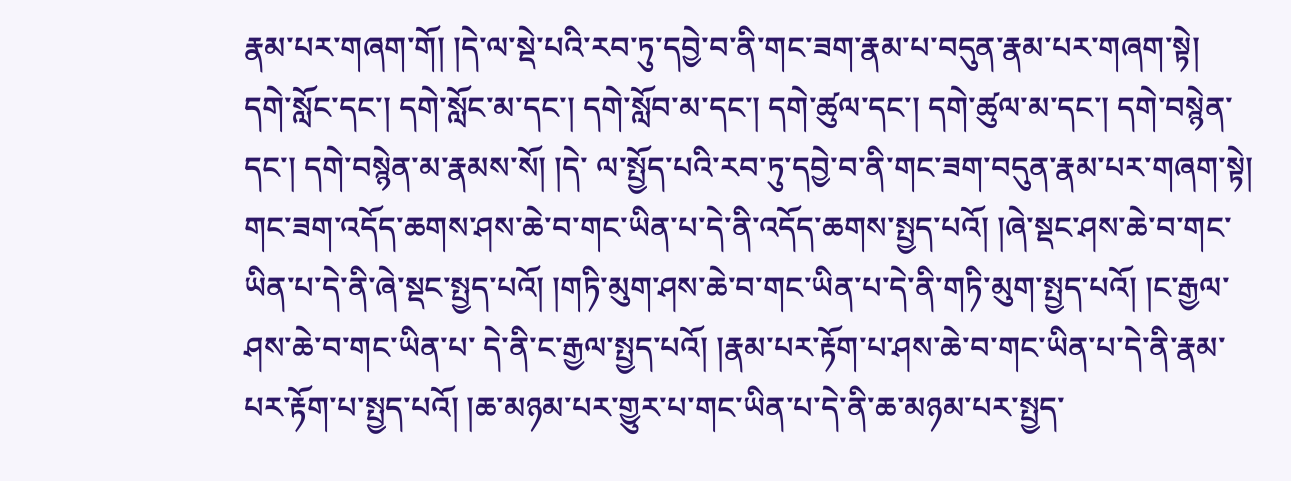རྣམ་པར་གཞག་གོ། །དེ་ལ་སྡེ་པའི་རབ་ཏུ་དབྱེ་བ་ནི་གང་ཟག་རྣམ་པ་བདུན་རྣམ་པར་གཞག་སྟེ། དགེ་སློང་དང་། དགེ་སློང་མ་དང་། དགེ་སློབ་མ་དང་། དགེ་ཚུལ་དང་། དགེ་ཚུལ་མ་དང་། དགེ་བསྙེན་དང་། དགེ་བསྙེན་མ་རྣམས་སོ། །དེ་ ལ་སྤྱོད་པའི་རབ་ཏུ་དབྱེ་བ་ནི་གང་ཟག་བདུན་རྣམ་པར་གཞག་སྟེ། གང་ཟག་འདོད་ཆགས་ཤས་ཆེ་བ་གང་ཡིན་པ་དེ་ནི་འདོད་ཆགས་སྤྱད་པའོ། །ཞེ་སྡང་ཤས་ཆེ་བ་གང་ཡིན་པ་དེ་ནི་ཞེ་སྡང་སྤྱད་པའོ། །གཏི་མུག་ཤས་ཆེ་བ་གང་ཡིན་པ་དེ་ནི་གཏི་མུག་སྤྱད་པའོ། །ང་རྒྱལ་ཤས་ཆེ་བ་གང་ཡིན་པ་ དེ་ནི་ང་རྒྱལ་སྤྱད་པའོ། །རྣམ་པར་རྟོག་པ་ཤས་ཆེ་བ་གང་ཡིན་པ་དེ་ནི་རྣམ་པར་རྟོག་པ་སྤྱད་པའོ། །ཆ་མཉམ་པར་གྱུར་པ་གང་ཡིན་པ་དེ་ནི་ཆ་མཉམ་པར་སྤྱད་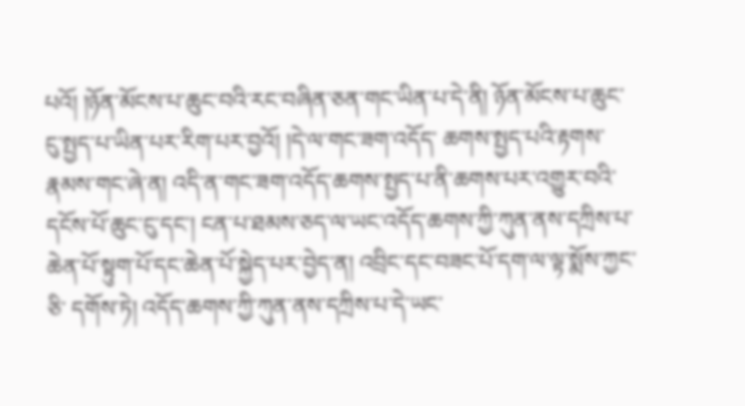པའོ། །ཉོན་མོངས་པ་ཆུང་བའི་རང་བཞིན་ཅན་གང་ཡིན་པ་དེ་ནི། ཉོན་མོངས་པ་ཆུང་ངུ་སྤྱད་པ་ཡིན་པར་རིག་པར་བྱའོ། །དེ་ལ་གང་ཟག་འདོད་ ཆགས་སྤྱད་པའི་རྟགས་རྣམས་གང་ཞེ་ན། འདི་ན་གང་ཟག་འདོད་ཆགས་སྤྱད་པ་ནི་ཆགས་པར་འགྱུར་བའི་དངོས་པོ་ཆུང་ངུ་དང་། ངན་པ་ཐམས་ཅད་ལ་ཡང་འདོད་ཆགས་ཀྱི་ཀུན་ནས་དཀྲིས་པ་ཆེན་པོ་སྟུག་པོ་དང་ཆེན་པོ་སྐྱེད་པར་བྱེད་ན། འབྲིང་དང་བཟང་པོ་དག་ལ་ལྟ་སྨོས་ཀྱང་ཅི་ དགོས་ཏེ། འདོད་ཆགས་ཀྱི་ཀུན་ནས་དཀྲིས་པ་དེ་ཡང་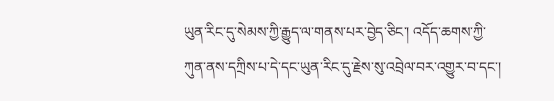ཡུན་རིང་དུ་སེམས་ཀྱི་རྒྱུད་ལ་གནས་པར་བྱེད་ཅིང་། འདོད་ཆགས་ཀྱི་ཀུན་ནས་དཀྲིས་པ་དེ་དང་ཡུན་རིང་དུ་རྗེས་སུ་འབྲེལ་བར་འགྱུར་བ་དང་།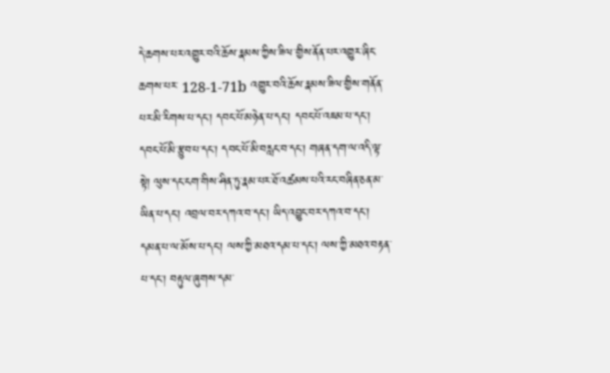དེ་ཆགས་པར་འགྱུར་བའི་ཆོས་རྣམས་ཀྱིས་ཟིལ་གྱིས་ནོན་པར་འགྱུར་ཞིང་ཆགས་པར་ 128-1-71b འགྱུར་བའི་ཆོས་རྣམས་ཟིལ་གྱིས་གནོན་པར་མི་རིགས་པ་དང་། དབང་པོ་མཉེན་པ་དང་། དབང་པོ་འཇམ་པ་དང་། དབང་པོ་མི་རྩུབ་པ་དང་། དབང་པོ་མི་བརླང་བ་དང་། གཞན་དག་ལ་འདི་ལྟ་སྟེ། ལུས་དང་ངག་གིས་ཤིན་ཏུ་རྣམ་པར་ཐོ་འཚམས་པའི་རང་བཞིན་ཅན་མ་ཡིན་པ་དང་། འབྲལ་བར་དཀའ་བ་དང་། ཡིད་འབྱུང་བར་དཀའ་བ་དང་། དམན་པ་ལ་མོས་པ་དང་། ལས་ཀྱི་མཐའ་དམ་པ་དང་། ལས་ཀྱི་མཐའ་བརྟན་པ་དང་། བརྟུལ་ཞུགས་དམ་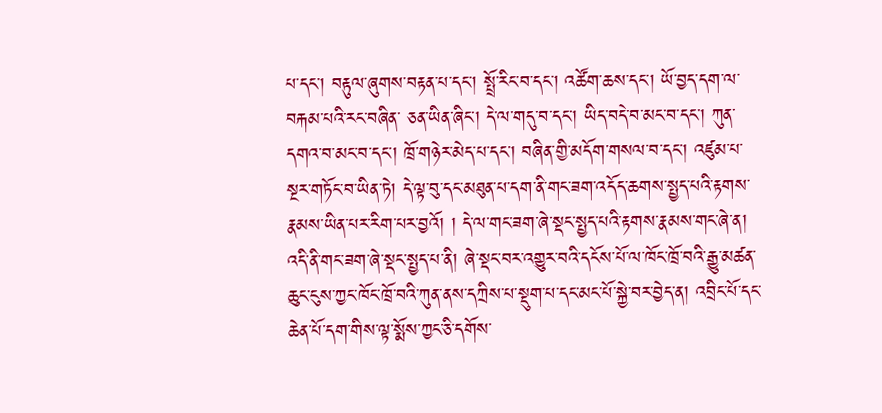པ་དང་། བརྟུལ་ཞུགས་བརྟན་པ་དང་། སྤྲོ་རིང་བ་དང་། འཚོག་ཆས་དང་། ཡོ་བྱད་དག་ལ་བརྐམ་པའི་རང་བཞིན་ ཅན་ཡིན་ཞིང་། དེ་ལ་གདུ་བ་དང་། ཡིད་བདེ་བ་མང་བ་དང་། ཀུན་དགའ་བ་མང་བ་དང་། ཁྲོ་གཉེར་མེད་པ་དང་། བཞིན་གྱི་མདོག་གསལ་བ་དང་། འཛུམ་པ་སྔར་གཏོང་བ་ཡིན་ཏེ། དེ་ལྟ་བུ་དང་མཐུན་པ་དག་ནི་གང་ཟག་འདོད་ཆགས་སྤྱད་པའི་རྟགས་རྣམས་ཡིན་པར་རིག་པར་བྱའོ། ། དེ་ལ་གང་ཟག་ཞེ་སྡང་སྤྱད་པའི་རྟགས་རྣམས་གང་ཞེ་ན། འདི་ནི་གང་ཟག་ཞེ་སྡང་སྤྱད་པ་ནི། ཞེ་སྡང་བར་འགྱུར་བའི་དངོས་པོ་ལ་ཁོང་ཁྲོ་བའི་རྒྱུ་མཚན་ཆུང་ངུས་ཀྱང་ཁོང་ཁྲོ་བའི་ཀུན་ནས་དཀྲིས་པ་སྡུག་པ་དང་མང་པོ་སྐྱེ་བར་བྱེད་ན། འབྲིང་པོ་དང་ཆེན་པོ་དག་གིས་ལྟ་སྨོས་ཀྱང་ཅི་དགོས་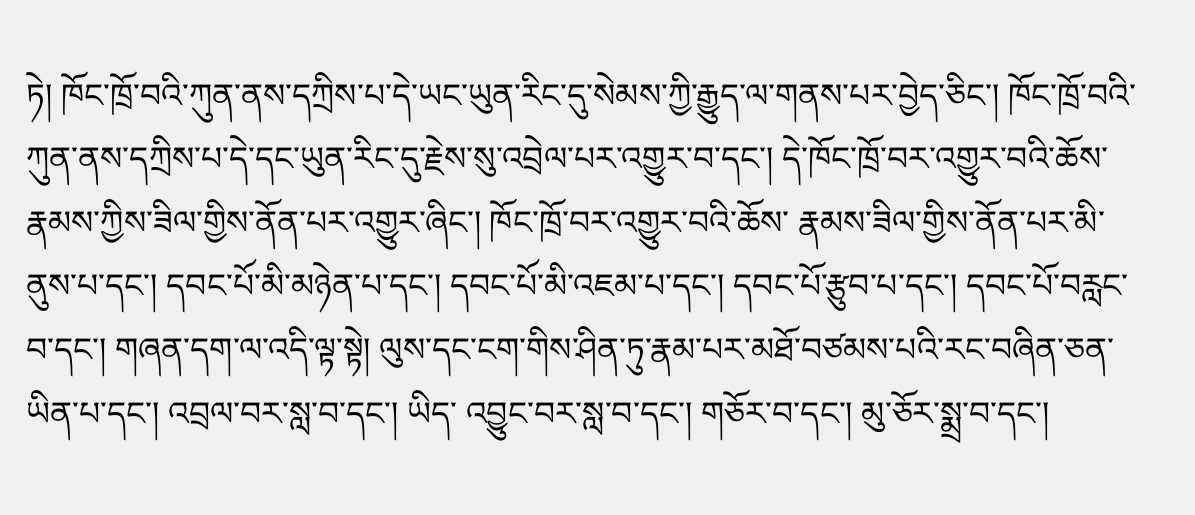ཏེ། ཁོང་ཁྲོ་བའི་ཀུན་ནས་དཀྲིས་པ་དེ་ཡང་ཡུན་རིང་དུ་སེམས་ཀྱི་རྒྱུད་ལ་གནས་པར་བྱེད་ཅིང་། ཁོང་ཁྲོ་བའི་ཀུན་ནས་དཀྲིས་པ་དེ་དང་ཡུན་རིང་དུ་རྗེས་སུ་འབྲེལ་པར་འགྱུར་བ་དང་། དེ་ཁོང་ཁྲོ་བར་འགྱུར་བའི་ཆོས་རྣམས་ཀྱིས་ཟིལ་གྱིས་ནོན་པར་འགྱུར་ཞིང་། ཁོང་ཁྲོ་བར་འགྱུར་བའི་ཆོས་ རྣམས་ཟིལ་གྱིས་ནོན་པར་མི་ནུས་པ་དང་། དབང་པོ་མི་མཉེན་པ་དང་། དབང་པོ་མི་འཇམ་པ་དང་། དབང་པོ་རྩུབ་པ་དང་། དབང་པོ་བརླང་བ་དང་། གཞན་དག་ལ་འདི་ལྟ་སྟེ། ལུས་དང་ངག་གིས་ཤིན་ཏུ་རྣམ་པར་མཐོ་བཙམས་པའི་རང་བཞིན་ཅན་ཡིན་པ་དང་། འབྲལ་བར་སླ་བ་དང་། ཡིད་ འབྱུང་བར་སླ་བ་དང་། གཅོར་བ་དང་། མུ་ཅོར་སྨྲ་བ་དང་།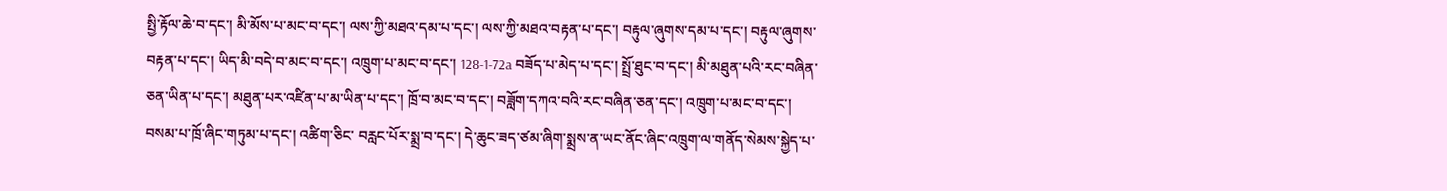སྤྱི་རྟོལ་ཆེ་བ་དང་། མི་མོས་པ་མང་བ་དང་། ལས་ཀྱི་མཐའ་དམ་པ་དང་། ལས་ཀྱི་མཐའ་བརྟན་པ་དང་། བརྟུལ་ཞུགས་དམ་པ་དང་། བརྟུལ་ཞུགས་བརྟན་པ་དང་། ཡིད་མི་བདེ་བ་མང་བ་དང་། འཁྲུག་པ་མང་བ་དང་། 128-1-72a བཟོད་པ་མེད་པ་དང་། སྤྲོ་ཐུང་བ་དང་། མི་མཐུན་པའི་རང་བཞིན་ཅན་ཡིན་པ་དང་། མཐུན་པར་འཛིན་པ་མ་ཡིན་པ་དང་། ཁྲོ་བ་མང་བ་དང་། བཟློག་དཀའ་བའི་རང་བཞིན་ཅན་དང་། འཁྲུག་པ་མང་བ་དང་། བསམ་པ་ཁྲོ་ཞིང་གཏུམ་པ་དང་། འཚིག་ཅིང་ བརླང་པོར་སྨྲ་བ་དང་། དེ་ཆུང་ཟད་ཙམ་ཞིག་སྨྲས་ན་ཡང་ནོང་ཞིང་འཁྲུག་ལ་གནོད་སེམས་སྐྱེད་པ་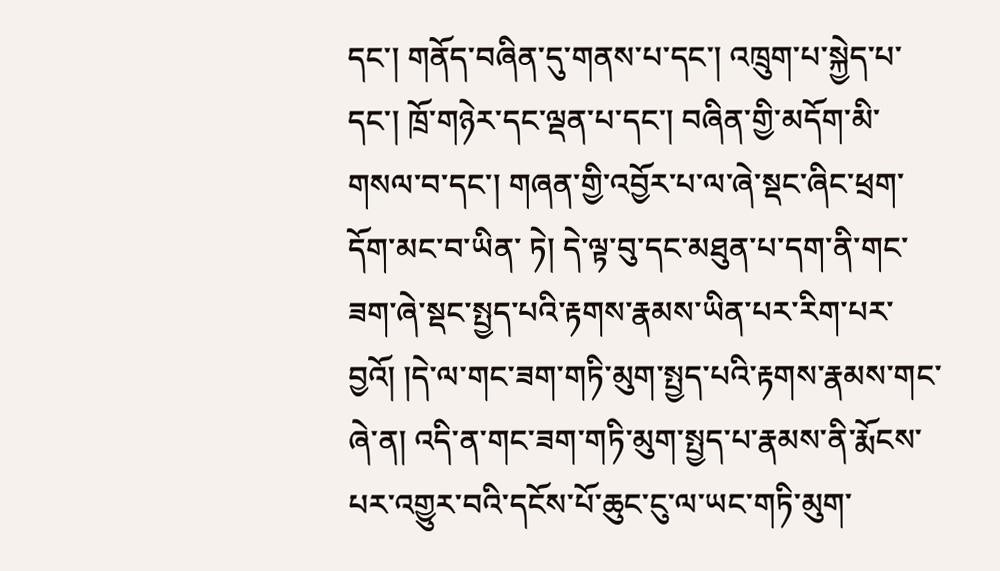དང་། གནོད་བཞིན་དུ་གནས་པ་དང་། འཁྲུག་པ་སྐྱེད་པ་དང་། ཁྲོ་གཉེར་དང་ལྡན་པ་དང་། བཞིན་གྱི་མདོག་མི་གསལ་བ་དང་། གཞན་གྱི་འབྱོར་པ་ལ་ཞེ་སྡང་ཞིང་ཕྲག་དོག་མང་བ་ཡིན་ ཏེ། དེ་ལྟ་བུ་དང་མཐུན་པ་དག་ནི་གང་ཟག་ཞེ་སྡང་སྤྱད་པའི་རྟགས་རྣམས་ཡིན་པར་རིག་པར་བྱའོ། །དེ་ལ་གང་ཟག་གཏི་མུག་སྤྱད་པའི་རྟགས་རྣམས་གང་ཞེ་ན། འདི་ན་གང་ཟག་གཏི་མུག་སྤྱད་པ་རྣམས་ནི་རྨོངས་པར་འགྱུར་བའི་དངོས་པོ་ཆུང་ངུ་ལ་ཡང་གཏི་མུག་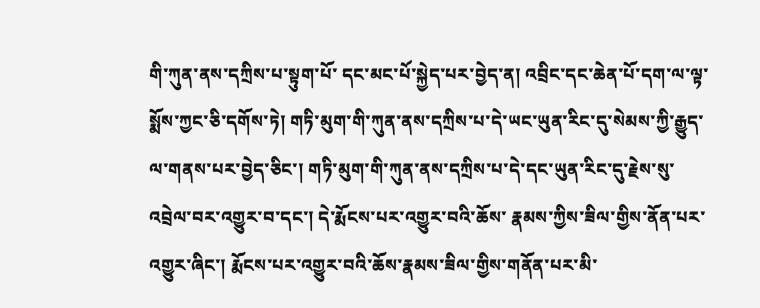གི་ཀུན་ནས་དཀྲིས་པ་སྟུག་པོ་ དང་མང་པོ་སྐྱེད་པར་བྱེད་ན། འབྲིང་དང་ཆེན་པོ་དག་ལ་ལྟ་སྨོས་ཀྱང་ཅི་དགོས་ཏེ། གཏི་མུག་གི་ཀུན་ནས་དཀྲིས་པ་དེ་ཡང་ཡུན་རིང་དུ་སེམས་ཀྱི་རྒྱུད་ལ་གནས་པར་བྱེད་ཅིང་། གཏི་མུག་གི་ཀུན་ནས་དཀྲིས་པ་དེ་དང་ཡུན་རིང་དུ་རྗེས་སུ་འབྲེལ་བར་འགྱུར་བ་དང་། དེ་རྨོངས་པར་འགྱུར་བའི་ཆོས་ རྣམས་ཀྱིས་ཟིལ་གྱིས་ནོན་པར་འགྱུར་ཞིང་། རྨོངས་པར་འགྱུར་བའི་ཆོས་རྣམས་ཟིལ་གྱིས་གནོན་པར་མི་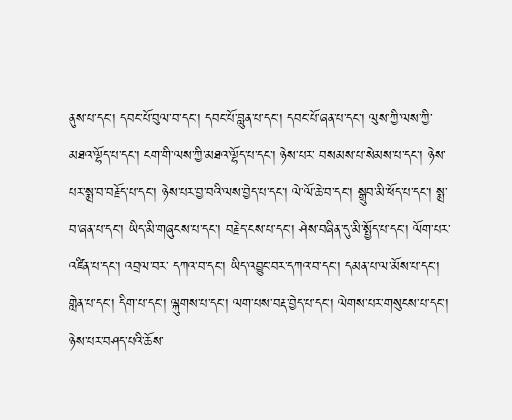ནུས་པ་དང་། དབང་པོ་བུལ་བ་དང་། དབང་པོ་བླུན་པ་དང་། དབང་པོ་ཞན་པ་དང་། ལུས་ཀྱི་ལས་ཀྱི་མཐའ་ལྷོད་པ་དང་། ངག་གི་ལས་ཀྱི་མཐའ་ལྷོད་པ་དང་། ཉེས་པར་ བསམས་པ་སེམས་པ་དང་། ཉེས་པར་སྨྲ་བ་བརྗོད་པ་དང་། ཉེས་པར་བྱ་བའི་ལས་བྱེད་པ་དང་། ལེ་ལོ་ཆེ་བ་དང་། སྒྲུབ་མི་ཕོད་པ་དང་། སྨྲ་བ་ཞན་པ་དང་། ཡིད་མི་གཞུངས་པ་དང་། བརྗེད་ངས་པ་དང་། ཤེས་བཞིན་དུ་མི་སྤྱོད་པ་དང་། ལོག་པར་འཛིན་པ་དང་། འབྲལ་བར་ དཀའ་བ་དང་། ཡིད་འབྱུང་བར་དཀའ་བ་དང་། དམན་པ་ལ་མོས་པ་དང་། གླེན་པ་དང་། དིག་པ་དང་། ལྐུགས་པ་དང་། ལག་པས་བརྡ་བྱེད་པ་དང་། ལེགས་པར་གསུངས་པ་དང་། ཉེས་པར་བཤད་པའི་ཆོས་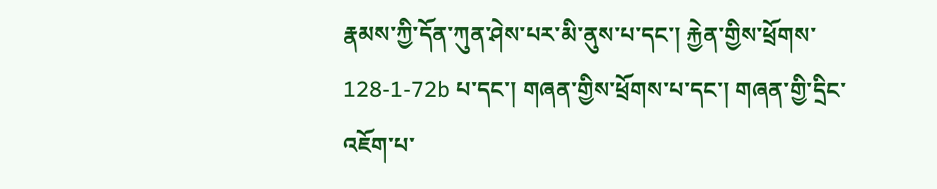རྣམས་ཀྱི་དོན་ཀུན་ཤེས་པར་མི་ནུས་པ་དང་། རྐྱེན་གྱིས་ཕྲོགས་ 128-1-72b པ་དང་། གཞན་གྱིས་ཕྲོགས་པ་དང་། གཞན་གྱི་དྲིང་འཇོག་པ་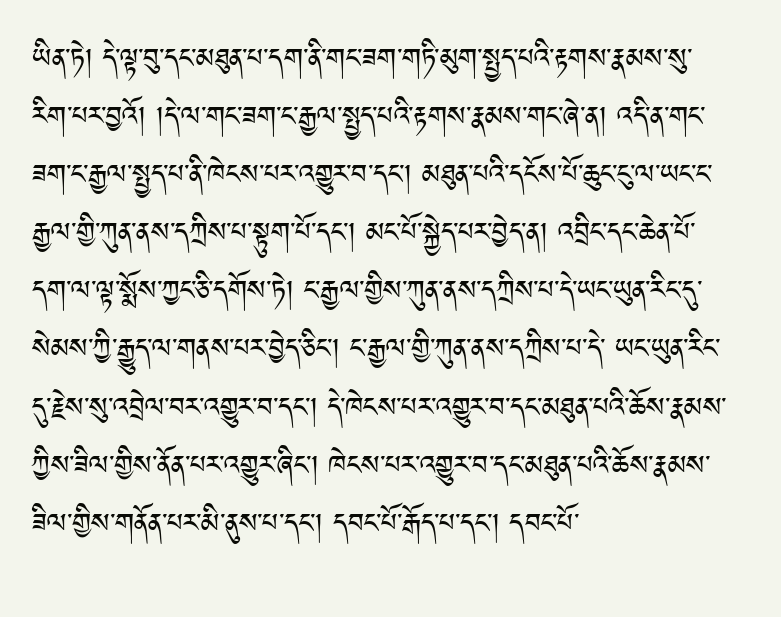ཡིན་ཏེ། དེ་ལྟ་བུ་དང་མཐུན་པ་དག་ནི་གང་ཟག་གཏི་མུག་སྤྱད་པའི་རྟགས་རྣམས་སུ་རིག་པར་བྱའོ། །དེ་ལ་གང་ཟག་ང་རྒྱལ་སྤྱད་པའི་རྟགས་རྣམས་གང་ཞེ་ན། འདི་ན་གང་ཟག་ང་རྒྱལ་སྤྱད་པ་ནི་ཁེངས་པར་འགྱུར་བ་དང་། མཐུན་པའི་དངོས་པོ་ཆུང་ངུ་ལ་ཡང་ང་རྒྱལ་གྱི་ཀུན་ནས་དཀྲིས་པ་སྟུག་པོ་དང་། མང་པོ་སྐྱེད་པར་བྱེད་ན། འབྲིང་དང་ཆེན་པོ་དག་ལ་ལྟ་སྨོས་ཀྱང་ཅི་དགོས་ཏེ། ང་རྒྱལ་གྱིས་ཀུན་ནས་དཀྲིས་པ་དེ་ཡང་ཡུན་རིང་དུ་སེམས་ཀྱི་རྒྱུད་ལ་གནས་པར་བྱེད་ཅིང་། ང་རྒྱལ་གྱི་ཀུན་ནས་དཀྲིས་པ་དེ་ ཡང་ཡུན་རིང་དུ་རྗེས་སུ་འབྲེལ་བར་འགྱུར་བ་དང་། དེ་ཁེངས་པར་འགྱུར་བ་དང་མཐུན་པའི་ཆོས་རྣམས་ཀྱིས་ཟིལ་གྱིས་ནོན་པར་འགྱུར་ཞིང་། ཁེངས་པར་འགྱུར་བ་དང་མཐུན་པའི་ཆོས་རྣམས་ཟིལ་གྱིས་གནོན་པར་མི་ནུས་པ་དང་། དབང་པོ་རྒོད་པ་དང་། དབང་པོ་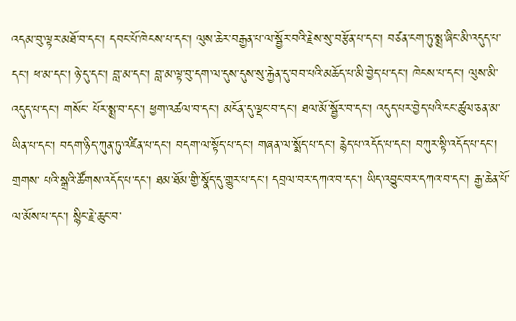འདམ་བུ་ལྟར་མཐོ་བ་དང་། དབང་པོ་ཁེངས་པ་དང་། ལུས་ཆེར་བརྒྱན་པ་ལ་སྦྱོར་བའི་རྗེས་སུ་བརྩོན་པ་དང་། བཙན་ངག་ཏུ་སྨྲ་ཞིང་མི་འདུད་པ་དང་། ཕ་མ་དང་། ཉེ་དུ་དང་། བླ་མ་དང་། བླ་མ་ལྟ་བུ་དག་ལ་དུས་དུས་སུ་རྐྱེན་དུ་བབ་པའི་མཆོད་པ་མི་བྱེད་པ་དང་། ཁེངས་པ་དང་། ལུས་མི་འདུད་པ་དང་། གསོང་ པོར་སྨྲ་བ་དང་། ཕྱག་འཚལ་བ་དང་། མངོན་དུ་ལྡང་བ་དང་། ཐལ་མོ་སྦྱོར་བ་དང་། འདུད་པར་བྱེད་པའི་ངང་ཚུལ་ཅན་མ་ཡིན་པ་དང་། བདག་ཉིད་ཀུན་ཏུ་འཛིན་པ་དང་། བདག་ལ་སྟོད་པ་དང་། གཞན་ལ་སྨོད་པ་དང་། རྙེད་པ་འདོད་པ་དང་། བཀུར་སྟི་འདོད་པ་དང་། གྲགས་ པའི་སྒྲའི་ཚོགས་འདོད་པ་དང་། ཐམ་ཐོམ་གྱི་སྣོད་དུ་གྱུར་པ་དང་། དབྲལ་བར་དཀའ་བ་དང་། ཡིད་འབྱུང་བར་དཀའ་བ་དང་། རྒྱ་ཆེན་པོ་ལ་མོས་པ་དང་། སྙིང་རྗེ་ཆུང་བ་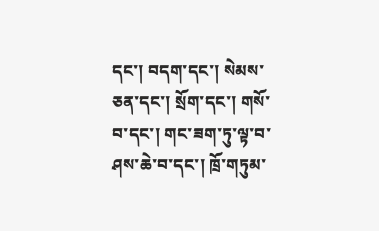དང་། བདག་དང་། སེམས་ཅན་དང་། སྲོག་དང་། གསོ་བ་དང་། གང་ཟག་ཏུ་ལྟ་བ་ཤས་ཆེ་བ་དང་། ཁྲོ་གཏུམ་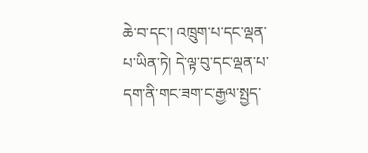ཆེ་བ་དང་། འཁྲུག་པ་དང་ལྡན་པ་ཡིན་ཏེ། དེ་ལྟ་བུ་དང་ལྡན་པ་དག་ནི་གང་ཟག་ང་རྒྱལ་སྤྱད་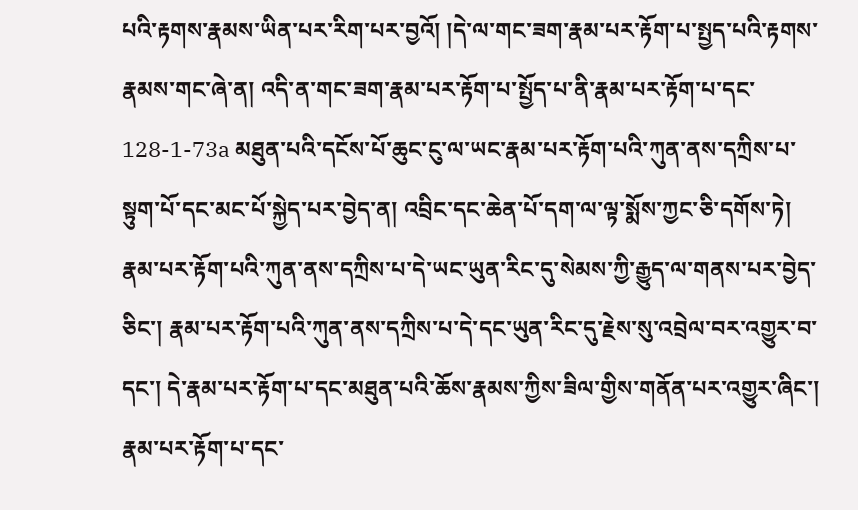པའི་རྟགས་རྣམས་ཡིན་པར་རིག་པར་བྱའོ། །དེ་ལ་གང་ཟག་རྣམ་པར་རྟོག་པ་སྤྱད་པའི་རྟགས་རྣམས་གང་ཞེ་ན། འདི་ན་གང་ཟག་རྣམ་པར་རྟོག་པ་སྤྱོད་པ་ནི་རྣམ་པར་རྟོག་པ་དང་ 128-1-73a མཐུན་པའི་དངོས་པོ་ཆུང་ངུ་ལ་ཡང་རྣམ་པར་རྟོག་པའི་ཀུན་ནས་དཀྲིས་པ་སྟུག་པོ་དང་མང་པོ་སྐྱེད་པར་བྱེད་ན། འབྲིང་དང་ཆེན་པོ་དག་ལ་ལྟ་སྨོས་ཀྱང་ཅི་དགོས་ཏེ། རྣམ་པར་རྟོག་པའི་ཀུན་ནས་དཀྲིས་པ་དེ་ཡང་ཡུན་རིང་དུ་སེམས་ཀྱི་རྒྱུད་ལ་གནས་པར་བྱེད་ཅིང་། རྣམ་པར་རྟོག་པའི་ཀུན་ནས་དཀྲིས་པ་དེ་དང་ཡུན་རིང་དུ་རྗེས་སུ་འབྲེལ་བར་འགྱུར་བ་དང་། དེ་རྣམ་པར་རྟོག་པ་དང་མཐུན་པའི་ཆོས་རྣམས་ཀྱིས་ཟིལ་གྱིས་གནོན་པར་འགྱུར་ཞིང་། རྣམ་པར་རྟོག་པ་དང་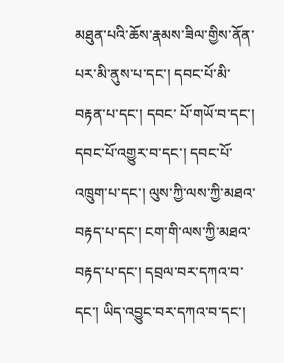མཐུན་པའི་ཆོས་རྣམས་ཟིལ་གྱིས་ནོན་པར་མི་ནུས་པ་དང་། དབང་པོ་མི་བརྟན་པ་དང་། དབང་ པོ་གཡོ་བ་དང་། དབང་པོ་འགྱུར་བ་དང་། དབང་པོ་འཁྲུག་པ་དང་། ལུས་ཀྱི་ལས་ཀྱི་མཐའ་བརྟད་པ་དང་། ངག་གི་ལས་ཀྱི་མཐའ་བརྟད་པ་དང་། དབྲལ་བར་དཀའ་བ་དང་། ཡིད་འབྱུང་བར་དཀའ་བ་དང་།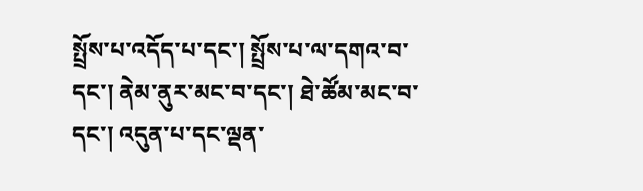སྤྲོས་པ་འདོད་པ་དང་། སྤྲོས་པ་ལ་དགའ་བ་དང་། ནེམ་ནུར་མང་བ་དང་། ཐེ་ཚོམ་མང་བ་དང་། འདུན་པ་དང་ལྡན་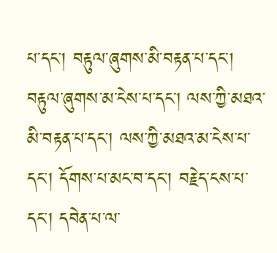པ་དང་། བརྟུལ་ཞུགས་མི་བརྟན་པ་དང་། བརྟུལ་ཞུགས་མ་ངེས་པ་དང་། ལས་ཀྱི་མཐའ་མི་བརྟན་པ་དང་། ལས་ཀྱི་མཐའ་མ་ངེས་པ་དང་། དོགས་པ་མང་བ་དང་། བརྗེད་ངས་པ་དང་། དབེན་པ་ལ་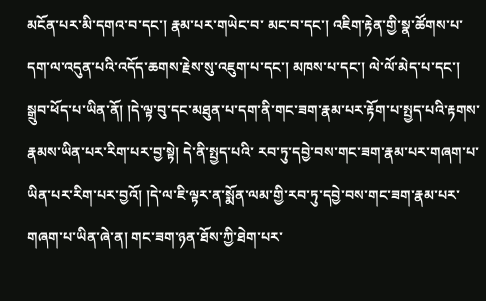མངོན་པར་མི་དགའ་བ་དང་། རྣམ་པར་གཡེང་བ་ མང་བ་དང་། འཇིག་རྟེན་གྱི་སྣ་ཚོགས་པ་དག་ལ་འདུན་པའི་འདོད་ཆགས་རྗེས་སུ་འཇུག་པ་དང་། མཁས་པ་དང་། ལེ་ལོ་མེད་པ་དང་། སྒྲུབ་ཕོད་པ་ཡིན་ནོ། །དེ་ལྟ་བུ་དང་མཐུན་པ་དག་ནི་གང་ཟག་རྣམ་པར་རྟོག་པ་སྤྱད་པའི་རྟགས་རྣམས་ཡིན་པར་རིག་པར་བྱ་སྟེ། དེ་ནི་སྤྱད་པའི་ རབ་ཏུ་དབྱེ་བས་གང་ཟག་རྣམ་པར་གཞག་པ་ཡིན་པར་རིག་པར་བྱའོ། །དེ་ལ་ཇི་ལྟར་ན་སྨོན་ལམ་གྱི་རབ་ཏུ་དབྱེ་བས་གང་ཟག་རྣམ་པར་གཞག་པ་ཡིན་ཞེ་ན། གང་ཟག་ཉན་ཐོས་ཀྱི་ཐེག་པར་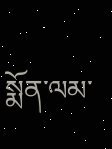སྨོན་ལམ་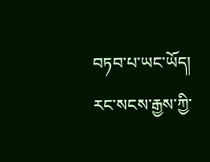བཏབ་པ་ཡང་ཡོད། རང་སངས་རྒྱས་ཀྱི་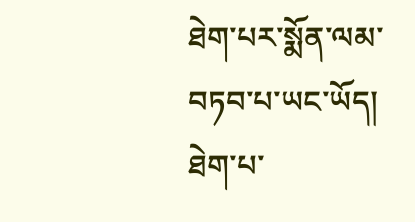ཐེག་པར་སྨོན་ལམ་བཏབ་པ་ཡང་ཡོད། ཐེག་པ་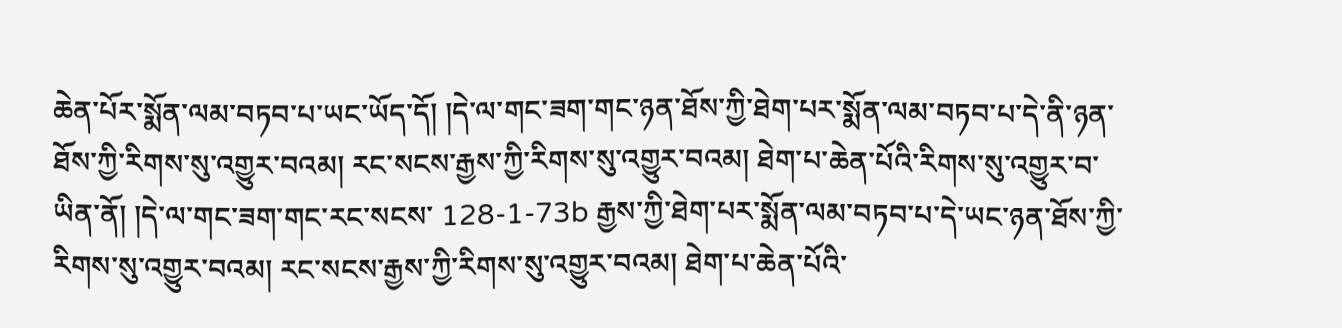ཆེན་པོར་སྨོན་ལམ་བཏབ་པ་ཡང་ཡོད་དོ། །དེ་ལ་གང་ཟག་གང་ཉན་ཐོས་ཀྱི་ཐེག་པར་སྨོན་ལམ་བཏབ་པ་དེ་ནི་ཉན་ཐོས་ཀྱི་རིགས་སུ་འགྱུར་བའམ། རང་སངས་རྒྱས་ཀྱི་རིགས་སུ་འགྱུར་བའམ། ཐེག་པ་ཆེན་པོའི་རིགས་སུ་འགྱུར་བ་ཡིན་ནོ། །དེ་ལ་གང་ཟག་གང་རང་སངས་ 128-1-73b རྒྱས་ཀྱི་ཐེག་པར་སྨོན་ལམ་བཏབ་པ་དེ་ཡང་ཉན་ཐོས་ཀྱི་རིགས་སུ་འགྱུར་བའམ། རང་སངས་རྒྱས་ཀྱི་རིགས་སུ་འགྱུར་བའམ། ཐེག་པ་ཆེན་པོའི་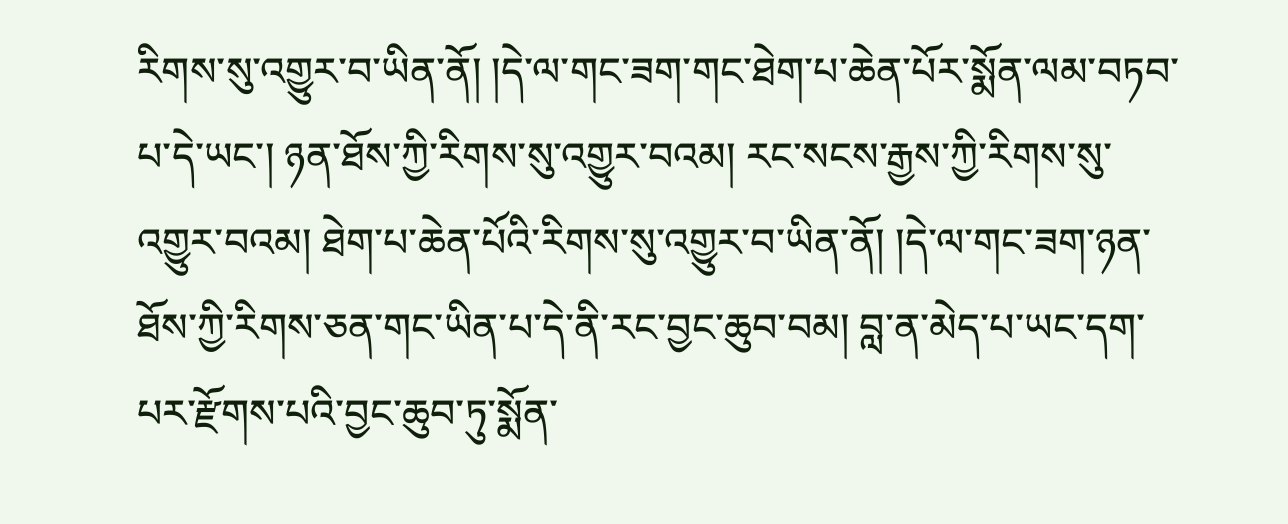རིགས་སུ་འགྱུར་བ་ཡིན་ནོ། །དེ་ལ་གང་ཟག་གང་ཐེག་པ་ཆེན་པོར་སྨོན་ལམ་བཏབ་པ་དེ་ཡང་། ཉན་ཐོས་ཀྱི་རིགས་སུ་འགྱུར་བའམ། རང་སངས་རྒྱས་ཀྱི་རིགས་སུ་འགྱུར་བའམ། ཐེག་པ་ཆེན་པོའི་རིགས་སུ་འགྱུར་བ་ཡིན་ནོ། །དེ་ལ་གང་ཟག་ཉན་ཐོས་ཀྱི་རིགས་ཅན་གང་ཡིན་པ་དེ་ནི་རང་བྱང་ཆུབ་བམ། བླ་ན་མེད་པ་ཡང་དག་པར་རྫོགས་པའི་བྱང་ཆུབ་ཏུ་སྨོན་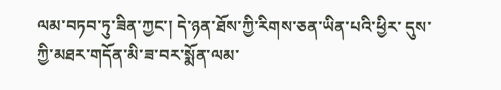ལམ་བཏབ་ཏུ་ཟིན་ཀྱང་། དེ་ཉན་ཐོས་ཀྱི་རིགས་ཅན་ཡིན་པའི་ཕྱིར་ དུས་ཀྱི་མཐར་གདོན་མི་ཟ་བར་སྨོན་ལམ་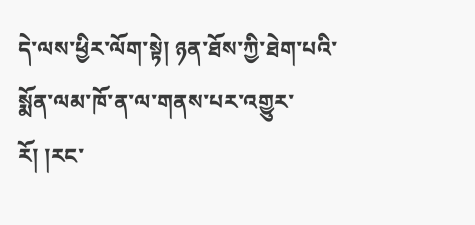དེ་ལས་ཕྱིར་ལོག་སྟེ། ཉན་ཐོས་ཀྱི་ཐེག་པའི་སྨོན་ལམ་ཁོ་ན་ལ་གནས་པར་འགྱུར་རོ། །རང་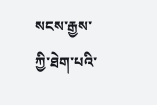སངས་རྒྱས་ཀྱི་ཐེག་པའི་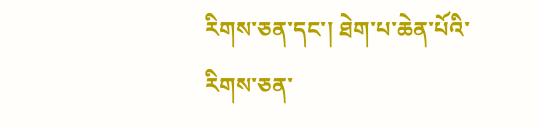རིགས་ཅན་དང་། ཐེག་པ་ཆེན་པོའི་རིགས་ཅན་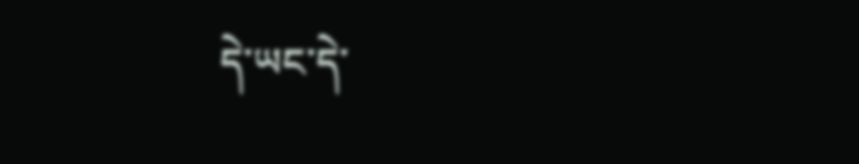དེ་ཡང་དེ་